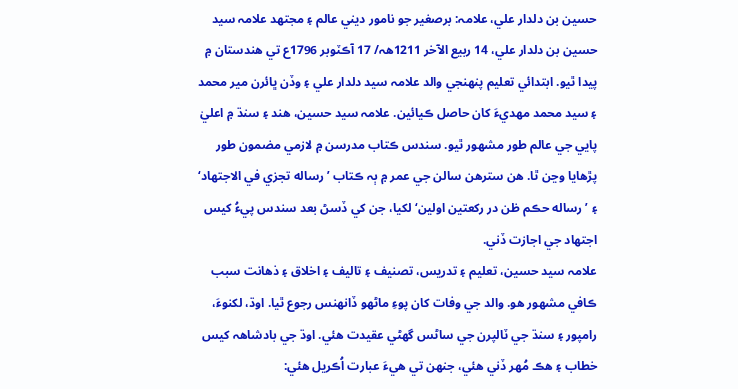حسين بن دلدار علي، علامہ: برصغير جو نامور ديني عالم ۽ مجتهد علامہ سيد حسين بن دلدار علي، 14 ربيع الآخر 1211ھہ/ 17 آڪٽوبر 1796ع تي هندستان ۾ پيدا ٿيو. ابتدائي تعليم پنھنجي والد علامہ سيد دلدار علي ۽ وڏن ڀائرن مير محمد ۽ سيد محمد مهديءَ کان حاصل ڪيائين. علامہ سيد حسين، هند ۽ سنڌ ۾ اعليٰ پايي جي عالم طور مشھور ٿيو. سندس ڪتاب مدرسن ۾ لازمي مضمون طور پڙهايا وڃن ٿا. هن سترهن سالن جي عمر ۾ ٻہ ڪتاب ’رساله تجزي في الاجتهاد‘ ۽ ’رساله حڪم ظن در رکعتين اولين‘ لکيا، جن کي ڏسڻ بعد سندس پيءُ کيس اجتهاد جي اجازت ڏني.
علامہ سيد حسين، تعليم ۽ تدريس، تصنيف ۽ تاليف ۽ اخلاق ۽ ذهانت سبب ڪافي مشھور هو. والد جي وفات کان پوءِ ماڻهو ڏانهنس رجوع ٿيا. اوڌ، لکنوءَ، رامپور ۽ سنڌ جي ٽالپرن جي ساڻس گهڻي عقيدت هئي. اوڌ جي بادشاھہ کيس خطاب ۽ هڪ مُهر ڏني هئي، جنهن تي هيءَ عبارت اُڪريل هئي: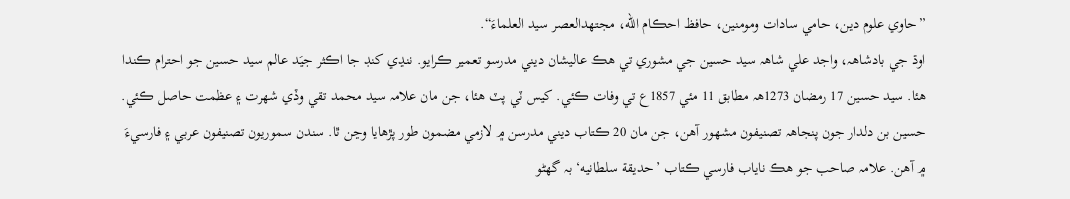”حاوي علوم دين، حامي سادات ومومنين، حافظ احڪام الله، مجتهدالعصر سيد العلماءَ“.
اوڌ جي بادشاھہ، واجد علي شاھہ سيد حسين جي مشوري تي هڪ عاليشان ديني مدرسو تعمير ڪرايو. ننڍي کنڊ جا اڪثر جيَد عالم سيد حسين جو احترام ڪندا هئا. سيد حسين 17 رمضان 1273ھہ مطابق 11 مئي 1857ع تي وفات ڪئي. کيس ٽي پٽ هئا، جن مان علامہ سيد محمد تقي وڏي شھرت ۽ عظمت حاصل ڪئي. حسين بن دلدار جون پنجاھہ تصنيفون مشھور آهن، جن مان 20 ڪتاب ديني مدرسن ۾ لازمي مضمون طور پڙهايا وڃن ٿا. سندن سموريون تصنيفون عربي ۽ فارسيءَ ۾ آهن. علامہ صاحب جو هڪ ناياب فارسي ڪتاب ’حديقة سلطانيه‘ بہ گهڻو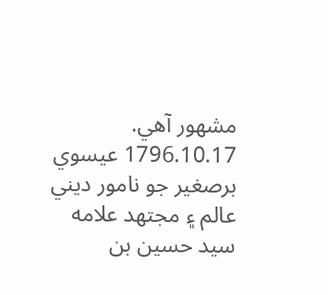مشھور آهي.
1796.10.17 عيسوي
برصغير جو نامور ديني عالم ۽ مجتهد علامه سيد حسين بن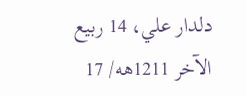دلدار علي، 14 ربيع الآخر 1211هه/ 17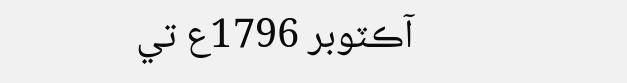آڪٽوبر 1796ع تي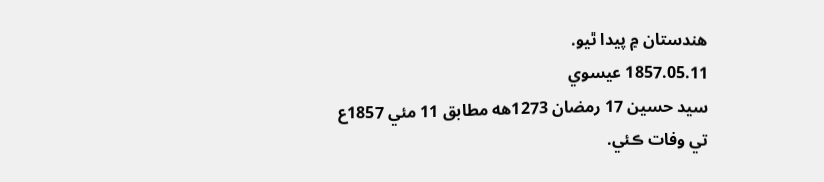هندستان ۾ پيدا ٿيو.
1857.05.11 عيسوي
سيد حسين 17 رمضان 1273هه مطابق 11 مئي 1857ع تي وفات ڪئي.